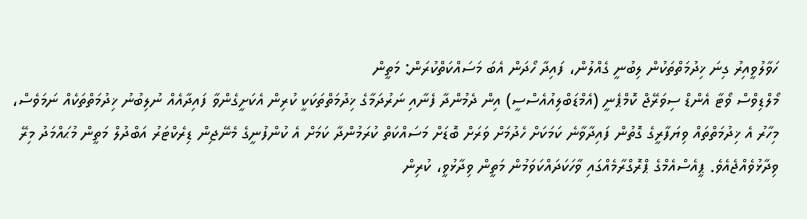ހަވާލުވީއިރު ގިނަ ޚިދުމަތްތަކުން ލިބުނީ ގެއްލުން، ފައިދާ ހޯދަން އެބަ މަސައްކަތްކުރަން: މަތީން
މޯލްޑިވްސް ވޯޓާ އެންޑް ސިވަރޭޖް ކޮމްޕެނީ (އެމްޑަބްލިއުއެސްސީ) އިން ދެމުންދާ ފެނާއި ނަރުދަމާގެ ޚިދުމަތްތަކަކީ ކުރިން އެކަށީގެންވާ ފައިދާއެއް ނުލިބުނު ޚިދުމަތްތަކެއް ނަމަވެސް، މިހާރު އެ ޚިދުމަތްތައް ވިޔަފާރީގެ ގޮތުން ފައިދާވާނެ ކަމަކަށް ހެދުމަށް ވަރަށް ބޮޑަށް މަސައްކަތް ކުރަމުންދާ ކަމަށް އެ ކުންފުނީގެ މެނޭޖިން ޑިރެކްޓަރު އަބްދުލް މަތީން މުޙައްމަދު މިރޭ ވިދާޅުވެއްޖެއެވެ. ޕީއެސްއެމްގެ ޕްރޮގްރާމެއްގައި ވާހަކަދައްކަވަމުން މަތީން ވިދާޅުވީ، ކުރިން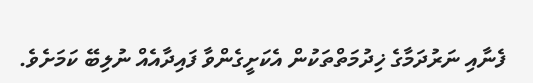ފެނާއި ނަރުދަމާގެ ޚިދުމަތްތަކުން އެކަށީގެންވާ ފައިދާއެއް ނުލިބޭ ކަމަށެވެ.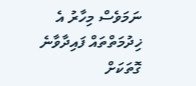ނަމަވެސް މިހާރު އެ ޚިދުމަތްތައް ފައިދާވާނެ ގޮތަކަށް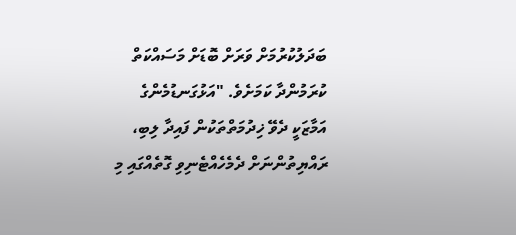ބަދަލުކުރުމަށް ވަރަށް ބޮޑަށް މަސައްކަތް ކުރަމުންދާ ކަމަށެވެ. "އަޅުގަނޑުމެންގެ އަމާޒަކީ ދެވޭ ޚިދުމަތްތަކުން ފައިދާ ލިބި، ރައްޔިތުންނަށް ދެމެހެއްޓެނިވި ގޮތެއްގައި މި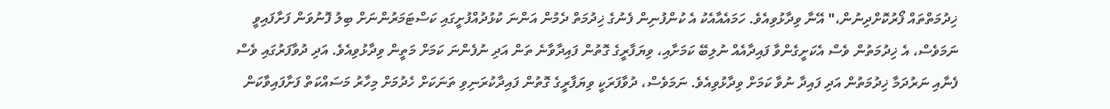ޚިދުމަތްތައް ފޯރުކޮށްދިނުން،" އޭނާ ވިދާޅުވިއެވެ. ހަމައެއާއެކު އެ ކުންފުނިން ފެނުގެ ޚިދުމަތް ދެމުން އަންނަ ކުޅުދުއްފުށީގައި ކަސްޓަމަރުންނަށް ބިލު ފޮނުވަން ފަށާފައިވީ ނަމަވެސް، އެ ޚިދުމަތުން ވެސް އެކަށީގެންވާ ފައިދާއެއް ނުލިބޭ ކަމަށާއި، ވިޔަފާރީގެ ގޮތުން ފައިދާވާނެ ތަން އަދި ނުފެންނަ ކަމަށް މަތީން ވިދާޅުވިއެވެ. އަދި ދުވާފަރުގައި ވެސް ފެނާއި ނަރުދަމާ ޚިދުމަތުން އަދި ފައިދާ ނުވާ ކަމަށް ވިދާޅުވިއެވެ. ނަމަވެސް، ދުވާފަރަކީ ވިޔަފާރީގެ ގޮތުން ފައިދާކުރަނިވި ތަނަކަށް ހެދުމަށް މިހާރު މަސައްކަތް ފަށާފައިވާކަން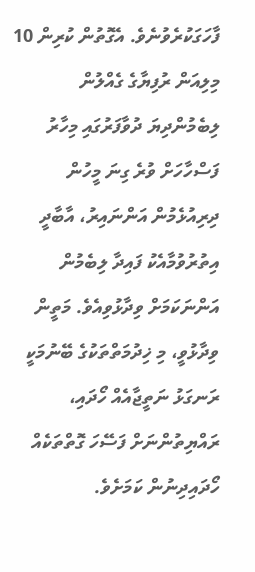ފާހަގަކުރެވުނެވެ. އެގޮތުން ކުރިން 10 މިލިއަން ރުފިޔާގެ ގެއްލުން ލިބެމުންދިޔަ ދުވާފަރުގައި މިހާރު ފަސްހާހަށް ވުރެ ގިނަ މީހުން ދިރިއުޅެމުން އަންނައިރު، އާބާދީ އިތުރުވުމާއެކު ފައިދާ ލިބެމުން އަންނަކަމަށް ވިދާޅުވިއެވެ. މަތީން ވިދާޅުވީ، މި ޚިދުމަތްތަކުގެ ބޭނުމަކީ ރަނގަޅު ނަތީޖާއެއް ހޯދައި، ރައްޔިތުންނަށް ފަސޭހަ ގޮތްތަކެއް ހޯދައިދިނުން ކަމަށެވެ.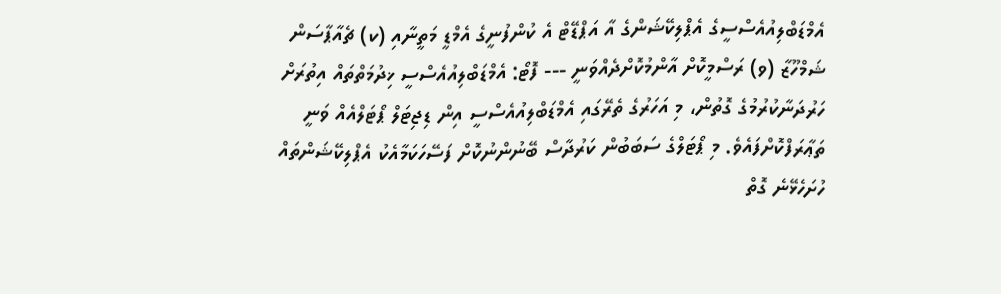އެމްޑަބްލިއުއެސްސީގެ އެޕްލިކޭޝަންގެ އާ އަޕްޑޭޓް އެ ކުންފުނީގެ އެމްޑީ މަތީނާއި (ކ) ޗެއާޕާސަން ޝަމްހޫޒާ (ވ) ރަސްމީކޮށް އާންމުކޮށްދެއްވަނީ --- ފޮޓޯ: އެމްޑަބްލިއުއެސްސީ ޚިދުމަތްތައް އިތުރަށް ހަރުދަނާކުރުމުގެ ގޮތުން، މި އަހަރުގެ ތެރޭގައި އެމްޑަބްލިއުއެސްސީ އިން ޑިޖިޓަލް ޕޯޓަލްއެއް ވަނީ ތަޢާރަފްކޮށްފައެވެ. މި ޕޯޓަލްގެ ސަބަބުން ކަރުދާސް ބޭނުންނުކޮށް ފަސޭހަކަމާއެކު އެޕްލިކޭޝަންތައް ހުށަހެޅޭނެ ގޮތް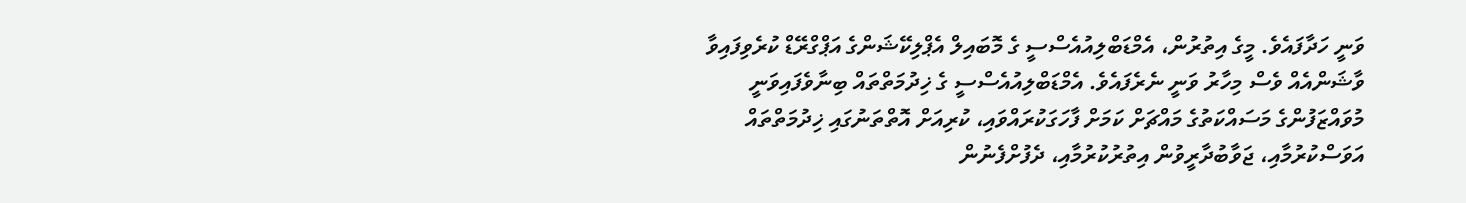ވަނީ ހަދާފައެވެ. މީގެ އިތުރުން، އެމްޑަބްލިއުއެސްސީ ގެ މޮބައިލް އެޕްލިކޭޝަންގެ އަޕްގްރޭޑް ކުރެވިފައިވާ ވާޝަންއެއް ވެސް މިހާރު ވަނީ ނެރެފައެވެ. އެމްޑަބްލިއުއެސްސީ ގެ ޚިދުމަތްތައް ބިނާވެފައިވަނީ މުވައްޒަފުންގެ މަސައްކަތުގެ މައްޗަށް ކަމަށް ފާހަގަކުރައްވައި، ކުރިއަށް އޮތްތަނުގައި ޚިދުމަތްތައް އަވަސްކުރުމާއި، ޖަވާބުދާރީވުން އިތުރުކުރުމާއި، ދެފުށްފެނުން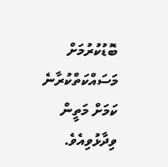ބޮޑުކުރުމަށް މަސައްކަތްކުރާނެ ކަމަށް މަތީން ވިދާޅުވިއެވެ.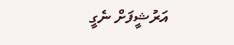އަރުޝީފަށް ނެގީ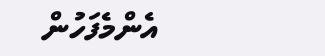އެންމެފަހުން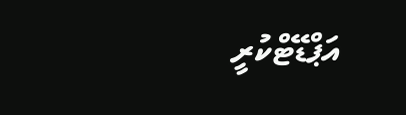އަޕްޑޭޓްކުރީ